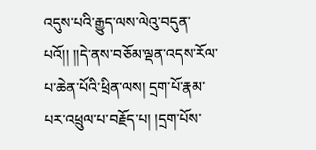འདུས་པའི་རྒྱུད་ལས་ལེའུ་བདུན་པའོ།། །།དེ་ནས་བཅོམ་ལྡན་འདས་རོལ་པ་ཆེན་པོའི་ཕྲིན་ལས། དྲག་པོ་རྣམ་པར་འཕྲུལ་པ་བརྗོད་པ། །དྲག་པོས་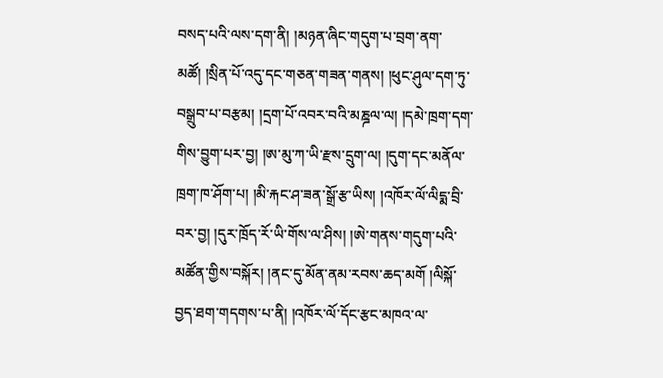བསད་པའི་ལས་དག་ནི། །མཉན་ཞིང་གདུག་པ་བྲག་ནག་མཚོ། །སྲིན་པོ་འདུ་དང་གཅན་གཟན་གནས། །ཕུང་ཤུལ་དག་ཏུ་བསྒྲུབ་པ་བརྩམ། །དྲག་པོ་འབར་བའི་མཎྜལ་ལ། །དམེ་ཁྲག་དག་གིས་བྱུག་པར་བྱ། །ཨ་མུ་ཀ་ཡི་རྫས་དྲུག་ལ། །དུག་དང་མནོལ་ཁྲག་ཁ་ཤོག་པ། །མི་རྐང་ཤ་ཟན་སྒྲོ་རྩ་ཡིས། །འཁོར་ལོ་ལིདྨ་བྲི་བར་བྱ། །དུར་ཁྲོད་རོ་ཡི་གོས་ལ་ཤིས། །ཨེ་གནས་གདུག་པའི་མཚོན་གྱིས་བསྐོར། །ནང་དུ་མོན་ནམ་རབས་ཆད་མགོ །ལིསྐོ་བྱད་ཐག་གདགས་པ་ནི། །འཁོར་ལོ་དོང་རྩང་མཁའ་ལ་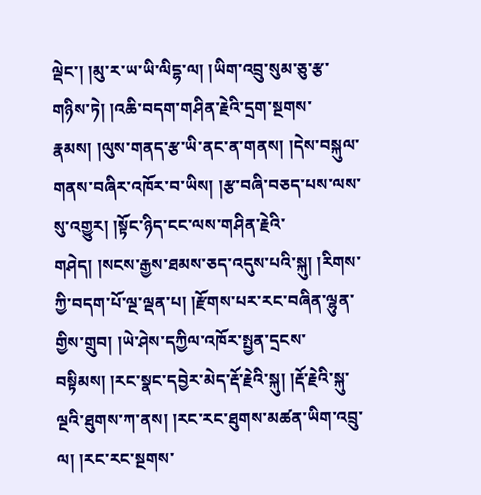ལྡེང་། །མུ་ར་ཡ་ཡི་ལིདྷ་ལ། །ཡིག་འབྲུ་སུམ་ཅུ་རྩ་གཉིས་ཏེ། །འཆི་བདག་གཤིན་རྗེའི་དྲག་སྔགས་རྣམས། །ལུས་གནད་རྩ་ཡི་ནང་ན་གནས། །དེས་བསྐུལ་གནས་བཞིར་འཁོར་བ་ཡིས། །རྩ་བཞི་བཅད་པས་ལས་སུ་འགྱུར། །སྟོང་ཉིད་ངང་ལས་གཤིན་རྗེའི་གཤེད། །སངས་རྒྱས་ཐམས་ཅད་འདུས་པའི་སྐུ། །རིགས་ཀྱི་བདག་པོ་ལྔ་ལྡན་པ། །རྫོགས་པར་རང་བཞིན་ལྷུན་གྱིས་གྲུབ། །ཡེ་ཤེས་དཀྱིལ་འཁོར་སྤྱན་དྲངས་བསྟིམས། །རང་སྣང་དབྱེར་མེད་རྡོ་རྗེའི་སྐུ། །རྡོ་རྗེའི་སྐུ་ལྔའི་ཐུགས་ཀ་ནས། །རང་རང་ཐུགས་མཚན་ཡིག་འབྲུ་ལ། །རང་རང་སྔགས་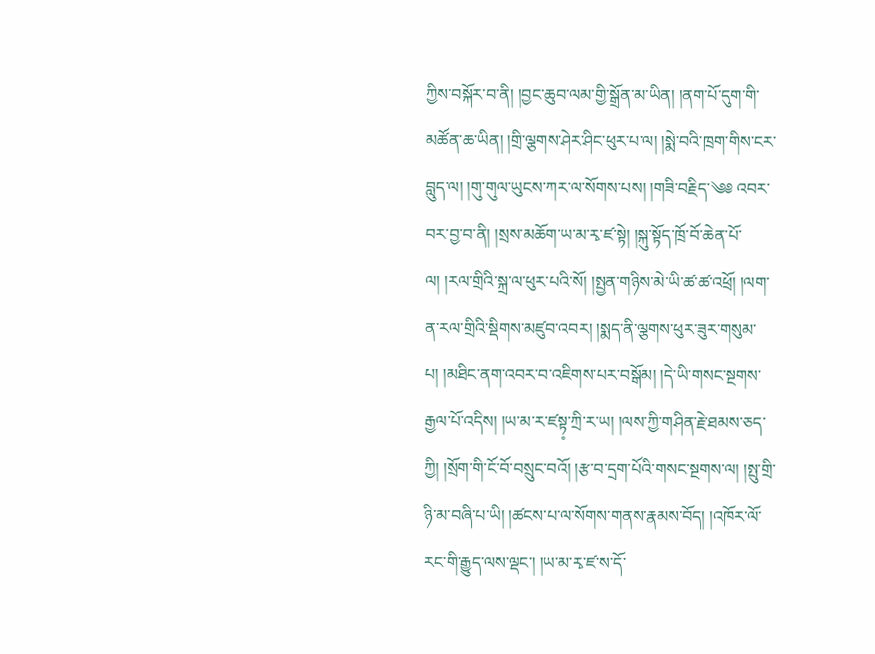ཀྱིས་བསྐོར་བ་ནི། །བྱང་ཆུབ་ལམ་གྱི་སྒྲོན་མ་ཡིན། །ནག་པོ་དུག་གི་མཚོན་ཆ་ཡིན། །གྲི་ལྕགས་ཤེར་ཤིང་ཕུར་པ་ལ། །སྨེ་བའི་ཁྲག་གིས་ངར་བླུད་ལ། །གུ་གུལ་ཡུངས་ཀར་ལ་སོགས་པས། །གཟི་བརྗིད་༄༅ འབར་བར་བྱ་བ་ནི། །སྲས་མཆོག་ཡ་མ་རྭ་ཛ་སྟེ། །སྐུ་སྟོད་ཁྲོ་བོ་ཆེན་པོ་ལ། །རལ་གྲིའི་སྐྲ་ལ་ཕུར་པའི་སོ། །སྤྱན་གཉིས་མེ་ཡི་ཚ་ཚ་འཕྲོ། །ལག་ན་རལ་གྲིའི་སྡིགས་མཛུབ་འབར། །སྨད་ནི་ལྕགས་ཕུར་ཟུར་གསུམ་པ། །མཐིང་ནག་འབར་བ་འཇིགས་པར་བསྒོམ། །དེ་ཡི་གསང་སྔགས་རྒྱལ་པོ་འདིས། །ཡ་མ་ར་ཛསྟ༷་ཀྲི་ར་ཡ། །ལས་ཀྱི་གཤིན་རྗེ་ཐམས་ཅད་ཀྱི། །སྲོག་གི་ངོ་བོ་བསྲུང་བའོ། །རྩ་བ་དྲག་པོའི་གསང་སྔགས་ལ། །སྤུ་གྲི་ཉི་མ་བཞི་པ་ཡི། །ཚངས་པ་ལ་སོགས་གནས་རྣམས་བོད། །འཁོར་ལོ་རང་གི་རྒྱུད་ལས་ལྡང་། །ཡ་མ་རྭ་ཛ་ས་དོ་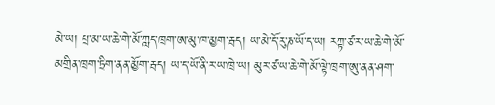མེ་ཡ། པྲ་མ་ཡ་ཆེ་གེ་མོ་ཀླད་ཁྲག་ཨ་མུ་ཁ་མྱག་རྦད། ཡ་མེ་དོ་རུ་ཎ་ཡོ་ད་ཡ། རཀྟ་ཙ་ར་ཡ་ཆེ་གེ་མོ་མགྲིན་ཁྲག་ཏྲིག་ནན་མྱོག་རྦད། ཡ་ད་ཡོ་ནི་ར་ཡ་ཁྲེ་ཡ། མུར་ཙ་ཡ་ཆེ་གེ་མོ་ལྟེ་ཁྲག་ཨུ་ནན་ཤག་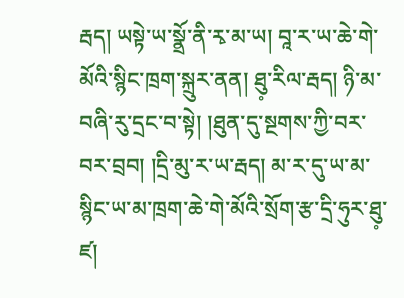རྦད། ཡསྟེ་ཡ་སྣྲོ་ནི་རྭ་མ་ཡ། བཱ་ར་ཡ་ཆེ་གེ་མོའི་སྙིང་ཁྲག་སྐྲུར་ནན། ཐུ༷་རིལ་རྦད། ཉི་མ་བཞི་རུ་དྲང་བ་སྟེ། །ཐུན་དུ་སྔགས་ཀྱི་བར་བར་བྲབ། །དྲི་མུ་ར་ཡ་རྦད། མ་ར་དུ་ཡ་མ་སྙིང་ཡ་མ་ཁྲག་ཆེ་གེ་མོའི་སྲོག་རྩ་དྲི་ཧུར་ཐུ༷་ཛ།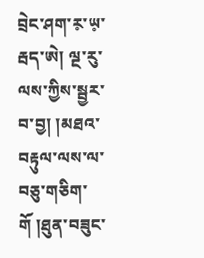བྲེང་ཤག་ར༷་ཡ༷་རྦད་ཨེ། ལྔ་རུ་ལས་ཀྱིས་སྦྱར་བ་བྱ། །མཐའ་བརྟུལ་ལས་ལ་བཅུ་གཅིག་གོ །ཐུན་བཟུང་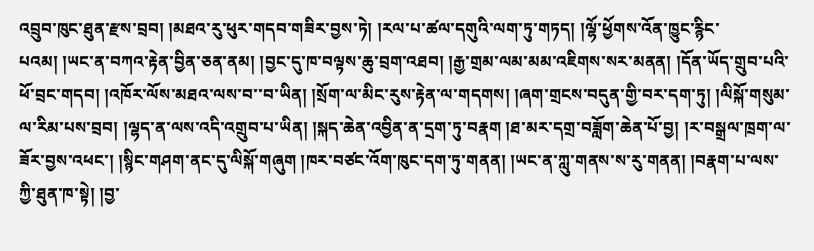འབྲུབ་ཁུང་ཐུན་རྫས་བྲབ། །མཐའ་རུ་ཕུར་གདབ་གཟིར་བྱས་ཏེ། །རལ་པ་ཚལ་དགུའི་ལག་ཏུ་གཏད། །ལྷོ་ཕྱོགས་འོན་ཁྱུང་རྙིང་པའམ། །ཡང་ན་བཀའ་རྟེན་བྱིན་ཅན་ནམ། །བྱང་དུ་ཁ་བལྟས་ཆུ་བྲག་འཐབ། །རྒྱ་གྲམ་ལམ་མམ་འཇིགས་སར་མནན། །དོན་ཡོད་གྲུབ་པའི་ཕོ་བྲང་གདབ། །འཁོར་ལོས་མཐའ་ལས་བ་་བ་ཡིན། །སྲོག་ལ་མིང་རུས་རྟེན་ལ་གདགས། །ཞག་གྲངས་བདུན་གྱི་བར་དག་ཏུ། །ལིསྐོ་གསུམ་ལ་རིམ་པས་བྲབ། །ལྷད་ན་ལས་འདི་འགྲུབ་པ་ཡིན། །སྐད་ཆེན་འབྱིན་ན་དྲག་ཏུ་བརྣག །ཐ་མར་དགྲ་བཟློག་ཆེན་པོ་བྱ། །ར་བསྒྲལ་ཁྲག་ལ་ཟོར་བྱས་འཕང་། །སྙིང་གཤག་ནང་དུ་ལིསྐོ་གཞུག །ཁར་བཙང་འོག་ཁུང་དག་ཏུ་གནན། །ཡང་ན་ཀླུ་གནས་ས་རུ་གནན། །བརྣག་པ་ལས་ཀྱི་ཐུན་ཁ་སྟེ། །བྱ་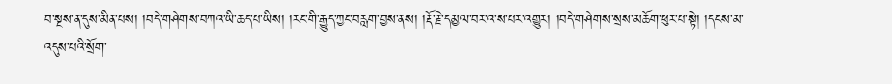བ་སྔས་ན་དུས་མིན་པས། །བདེ་གཤེགས་བཀའ་ཡི་ཆད་པ་ཡིས། །རང་གི་རྒྱུད་ཀྱང་བརླག་བྱས་ནས། །རྡོ་རྗེ་དམྱལ་བར་འ་ས་པར་འགྱུར། །བདེ་གཤེགས་སྲས་མཆོག་ཕུར་པ་སྟེ། །དངས་མ་འདུས་པའི་སྲོག་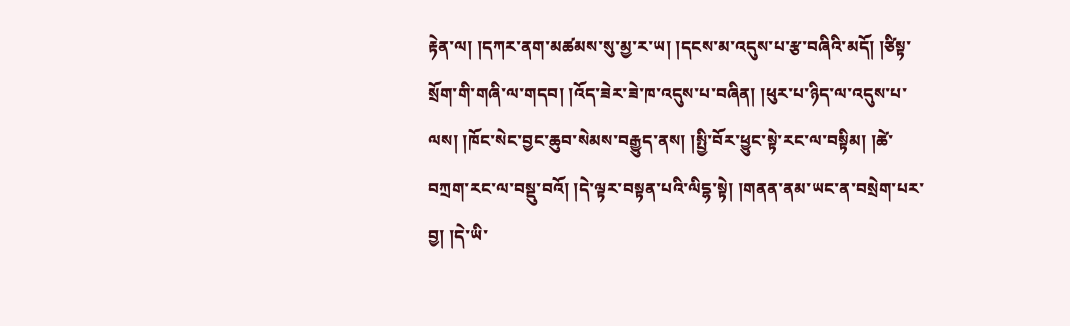རྟེན་ལ། །དཀར་ནག་མཚམས་སུ་མྱ་ར་ཡ། །དངས་མ་འདུས་པ་རྩ་བཞིའི་མདོ། །ཙིསྟ་སྲོག་གི་གཞི་ལ་གདབ། །འོད་ཟེར་ཟེ་ཁ་འདུས་པ་བཞིན། །ཕུར་པ་ཉིད་ལ་འདུས་པ་ལས། །ཁོང་སེང་བྱང་ཆུབ་སེམས་བརྒྱུད་ནས། །སྤྱི་བོར་ཕྱུང་སྟེ་རང་ལ་བསྟིམ། །ཚེ་བཀྲག་རང་ལ་བསྡུ་བའོ། །དེ་ལྟར་བསྟན་པའི་ལིདྷ་སྟེ། །གནན་ནམ་ཡང་ན་བསྲེག་པར་བྱ། །དེ་ཡི་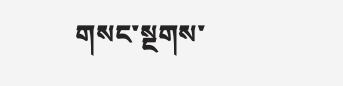གསང་སྔགས་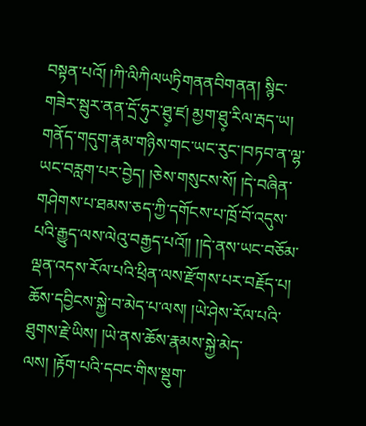བསྟན་པའོ། །ཀི་ལིཀིལཡཏྲིགནནབིགནན། སྙིང་གཟེར་སྦུར་ནན་དྲོ་ཧུར་ཐུ༷་ཛ། མྱག་ཐུ༷་རིལ་རྦད་ཡ། གནོད་གདུག་རྣམ་གཉིས་གང་ཡང་རུང་།བཏབ་ན་ལྷ་ཡང་བརླག་པར་བྱེད། །ཅེས་གསུངས་སོ། །དེ་བཞིན་གཤེགས་པ་ཐམས་ཅད་ཀྱི་དགོངས་པ་ཁྲོ་བོ་འདུས་པའི་རྒྱུད་ལས་ལེའུ་བརྒྱད་པའོ།། །།དེ་ནས་ཡང་བཅོམ་ལྡན་འདས་རོལ་པའི་ཕྲིན་ལས་རྫོགས་པར་བརྗོད་པ། ཆོས་དབྱིངས་སྐྱེ་བ་མེད་པ་ལས། །ཡེ་ཤེས་རོལ་པའི་ཐུགས་རྗེ་ཡིས། །ཡེ་ནས་ཆོས་རྣམས་སྐྱེ་མེད་ལས། །རྟོག་པའི་དབང་གིས་སྡུག་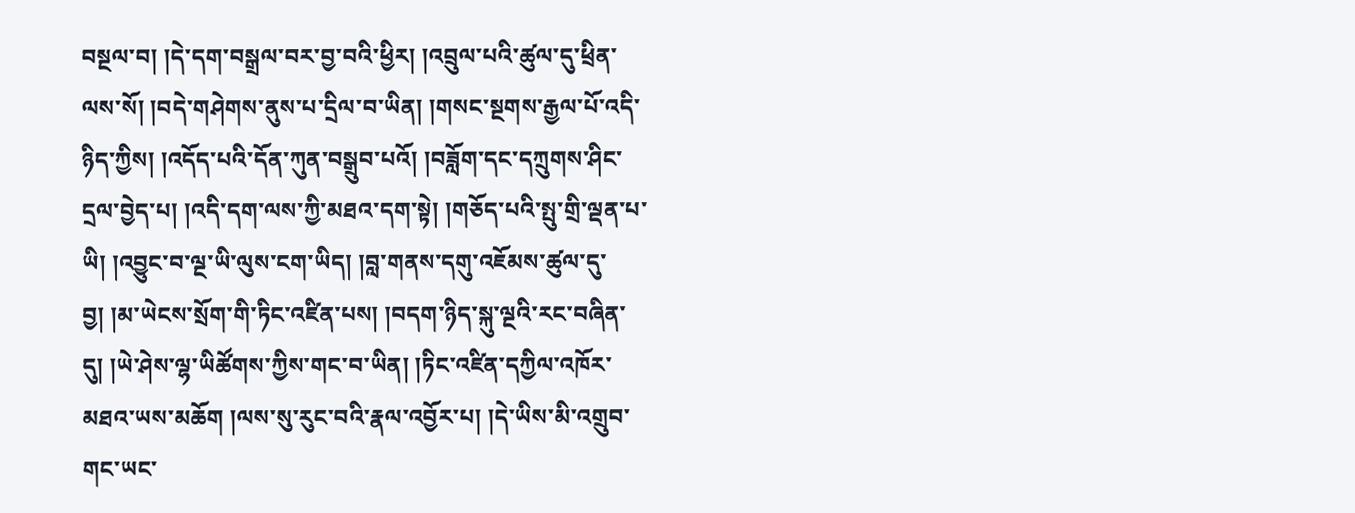བསྔལ་བ། །དེ་དག་བསྒྲལ་བར་བྱ་བའི་ཕྱིར། །འབྲུལ་པའི་ཚུལ་དུ་ཕྲིན་ལས་སོ། །བདེ་གཤེགས་ནུས་པ་དྲིལ་བ་ཡིན། །གསང་སྔགས་རྒྱལ་པོ་འདི་ཉིད་ཀྱིས། །འདོད་པའི་དོན་ཀུན་བསྒྲུབ་པའོ། །བཟློག་དང་དཀྲུགས་ཤིང་དྲལ་བྱེད་པ། །འདི་དག་ལས་ཀྱི་མཐའ་དག་སྟེ། །གཅོད་པའི་སྤུ་གྲི་ལྡན་པ་ཡི། །འབྱུང་བ་ལྔ་ཡི་ལུས་ངག་ཡིད། །བླ་གནས་དགུ་འཇོམས་ཚུལ་དུ་བྱ། །མ་ཡེངས་སྲོག་གི་ཏིང་འཛིན་པས། །བདག་ཉིད་སྐུ་ལྔའི་རང་བཞིན་དུ། །ཡེ་ཤེས་ལྷ་ཡིཚོགས་ཀྱིས་གང་བ་ཡིན། །ཏིང་འཛིན་དཀྱིལ་འཁོར་མཐའ་ཡས་མཆོག །ལས་སུ་རུང་བའི་རྣལ་འབྱོར་པ། །དེ་ཡིས་མི་འགྲུབ་གང་ཡང་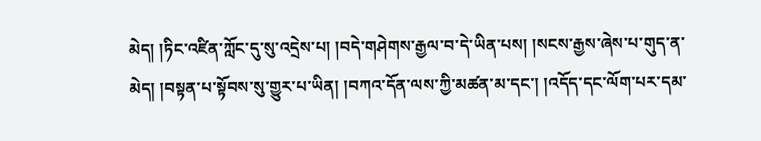མེད། །ཏིང་འཛིན་ཀློང་དུ་སུ་འདྲེས་པ། །བདེ་གཤེགས་རྒྱལ་བ་དེ་ཡིན་པས། །སངས་རྒྱས་ཞེས་པ་གུད་ན་མེད། །བསྟན་པ་སྟོབས་སུ་གྱུར་པ་ཡིན། །བཀའ་དོན་ལས་ཀྱི་མཚན་མ་དང་། །འདོད་དང་ལོག་པར་དམ་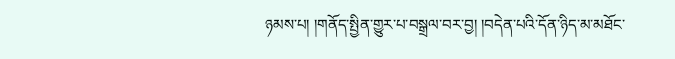ཉམས་པ། །གནོད་སྤྱིན་གྱུར་པ་བསྒྲལ་བར་བྱ། །བདེན་པའི་དོན་ཉིད་མ་མཐོང་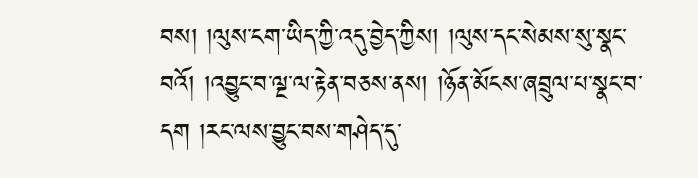བས། །ལུས་ངག་ཡིད་ཀྱི་འདུ་བྱེད་ཀྱིས། །ལུས་དང་སེམས་སུ་སྣང་བའོ། །འབྱུང་བ་ལྔ་ལ་རྟེན་བཅས་ནས། །ཉོན་མོངས་ཞབྲུལ་པ་སྣང་བ་དག །རང་ལས་བྱུང་བས་གཤེད་དུ་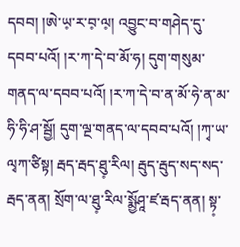དབབ། །ཨེ་ཡ༷་ར་བ༷་ལ༷། འབྱུང་བ་གཤེད་དུ་དབབ་པའོ། །ར་ཀ་དེ་བ་མོ་ཧ། དུག་གསུམ་གནད་ལ་དབབ་པའོ། །ར་ཀ་དེ་བ་ན་མོ་ཧེ་ན་མ་ཧི་ཧི་ཤ་སྦྱོ། དུག་ལྔ་གནད་ལ་དབབ་པའོ། །ཀྭ་ཡ་ལྭཀ་ཙིསྟ། རྦད་རྦད་ཐུ༷་རིལ། རྦུད་རྦུད་སད་སད་རྦད་ནན། སྲོག་ལ་ཐུ༷་རིལ་སྨྱོཤཱ་ཛ་རྦད་ནན། སྟ༷་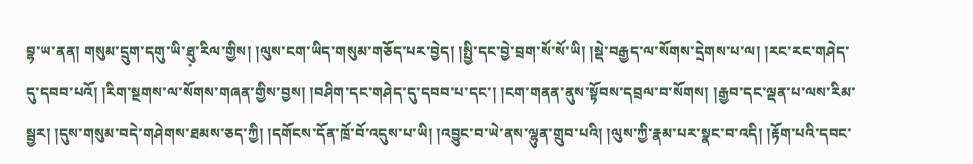བྷ་ཡ་ནན། གསུམ་དྲུག་དགུ་ཡི་ཐུ༷་རིལ་གྱིས། །ལུས་ངག་ཡིད་གསུམ་གཅོད་པར་བྱེད། །སྤྱི་དང་བྱེ་བྲག་སོ་སོ་ཡི། །སྡེ་བརྒྱད་ལ་སོགས་དྲེགས་པ་ལ། །རང་རང་གཤེད་དུ་དབབ་པའོ། །རིག་སྔགས་ལ་སོགས་གཞན་གྱིས་བྱས། །བཤིག་དང་གཤེད་དུ་དབབ་པ་དང་། །ངག་གནན་ནུས་སྟོབས་དབྲལ་བ་སོགས། །རྒྱབ་དང་ལྡན་པ་ལས་རིམ་སྦྱར། །དུས་གསུམ་བདེ་གཤེགས་ཐམས་ཅད་ཀྱི། །དགོངས་དོན་ཁྲོ་བོ་འདུས་པ་ཡི། །འབྱུང་བ་ཡེ་ནས་ལྷུན་གྲུབ་པའི། །ལུས་ཀྱི་རྣམ་པར་སྣང་བ་འདི། །རྟོག་པའི་དབང་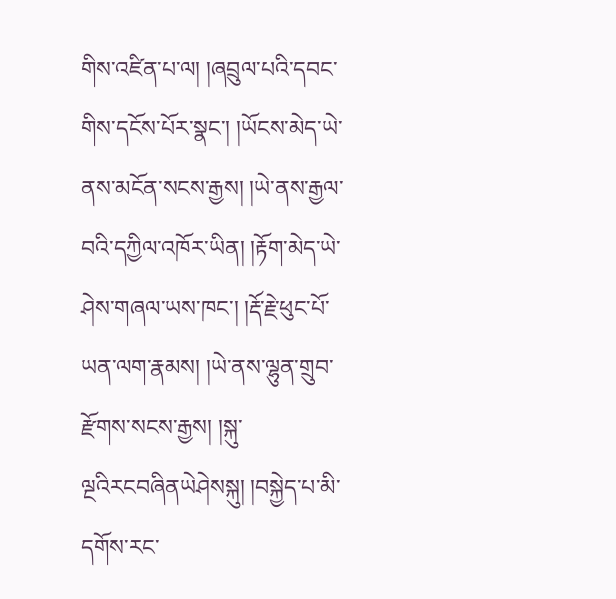གིས་འཛིན་པ་ལ། །ཞབྲུལ་པའི་དབང་གིས་དངོས་པོར་སྣང་། །ཡོངས་མེད་ཡེ་ནས་མངོན་སངས་རྒྱས། །ཡེ་ནས་རྒྱལ་བའི་དཀྱིལ་འཁོར་ཡིན། །རྟོག་མེད་ཡེ་ཤེས་གཞལ་ཡས་ཁང་། །རྡོ་རྗེ་ཕུང་པོ་ཡན་ལག་རྣམས། །ཡེ་ནས་ལྷུན་གྲུབ་རྫོགས་སངས་རྒྱས། །སྐུ་ལྔའིརངབཞིནཡེཤེསསྐུ། །བསྐྱེད་པ་མི་དགོས་རང་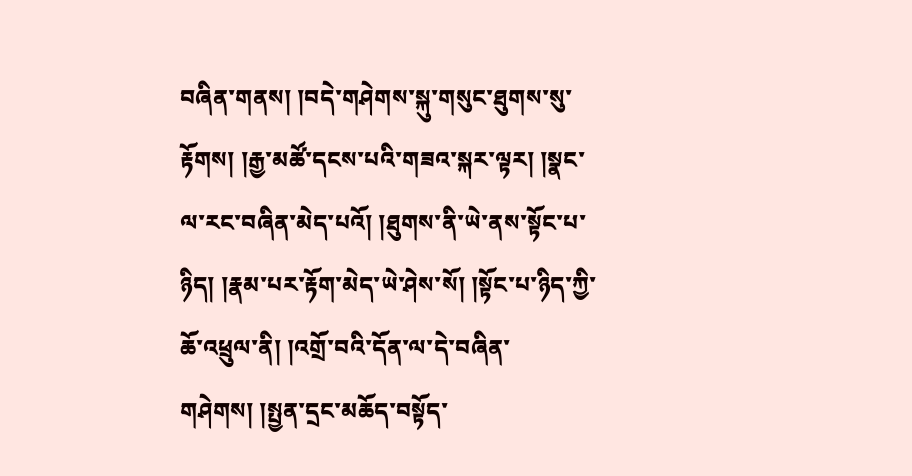བཞིན་གནས། །བདེ་གཤེགས་སྐུ་གསུང་ཐུགས་སུ་རྟོགས། །རྒྱ་མཚོ་དངས་པའི་གཟའ་སྐར་ལྟར། །སྣང་ལ་རང་བཞིན་མེད་པའོ། །ཐུགས་ནི་ཡེ་ནས་སྟོང་པ་ཉིད། །རྣམ་པར་རྟོག་མེད་ཡེ་ཤེས་སོ། །སྟོང་པ་ཉིད་ཀྱི་ཆོ་འཕྲུལ་ནི། །འགྲོ་བའི་དོན་ལ་དེ་བཞིན་གཤེགས། །སྤྱན་དྲང་མཆོད་བསྟོད་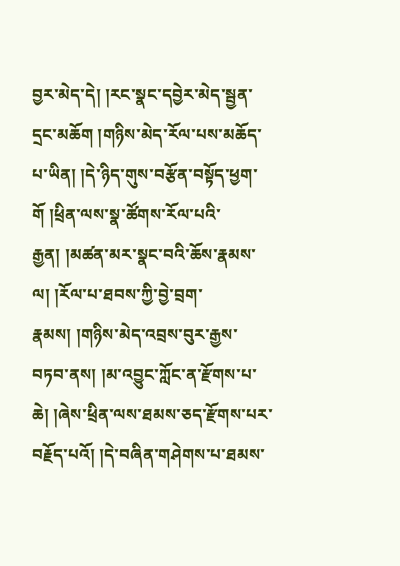བྱར་མེད་དེ། །རང་སྣང་དབྱེར་མེད་སྦྱན་དྲང་མཆོག །གཉིས་མེད་རོལ་པས་མཆོད་པ་ཡིན། །དེ་ཉིད་གུས་བརྩོན་བསྟོད་ཕྱག་གོ །ཕྲིན་ལས་སྣ་ཚོགས་རོལ་པའི་རྒྱན། །མཚན་མར་སྣང་བའི་ཆོས་རྣམས་ལ། །རོལ་པ་ཐབས་ཀྱི་བྱེ་བྲག་རྣམས། །གཉིས་མེད་འབྲས་བུར་རྒྱས་བཏབ་ནས། །མ་འབྱུང་ཀློང་ན་རྫོགས་པ་ཆེ། །ཞེས་ཕྲིན་ལས་ཐམས་ཅད་རྫོགས་པར་བརྗོད་པའོ། །དེ་བཞིན་གཤེགས་པ་ཐམས་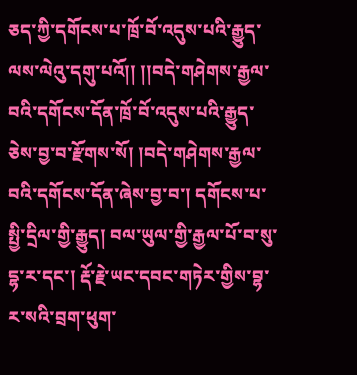ཅད་ཀྱི་དགོངས་པ་ཁྲོ་བོ་འདུས་པའི་རྒྱུད་ལས་ལེའུ་དགུ་པའོ།། །།བདེ་གཤེགས་རྒྱལ་བའི་དགོངས་དོན་ཁྲོ་བོ་འདུས་པའི་རྒྱུད་ཅེས་བྱ་བ་རྫོགས་སོ། །བདེ་གཤེགས་རྒྱལ་བའི་དགོངས་དོན་ཞེས་བྱ་བ་། དགོངས་པ་སྤྱི་དྲིལ་གྱི་རྒྱུད། བལ་ཡུལ་གྱི་རྒྱལ་པོ་བ་སུ་དྷ་ར་དང་། རྡོ་རྗེ་ཡང་དབང་གཏེར་གྱིས་བྷ་ར་སའི་བྲག་ཕུག་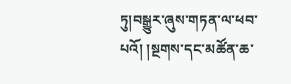ཏུ།བསྒྱུར་ཞུས་གཏན་ལ་ཕབ་པའོ། །སྔགས་དང་མཚོན་ཆ་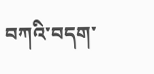བཀའི་བདག་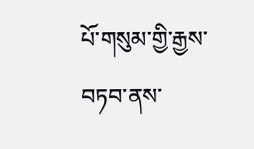པོ་གསུམ་གྱི་རྒྱས་བཏབ་ནས་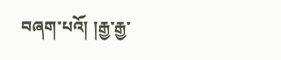བཞག་པའོ། །རྒྱ་རྒྱ་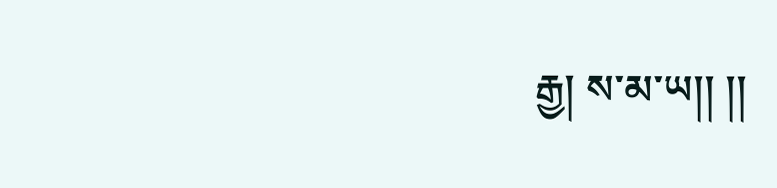རྒྱ། ས་མ་ཡ།། །།